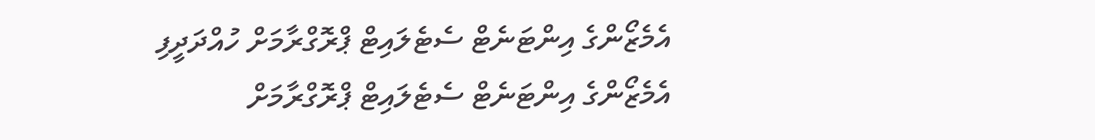އެމެޒޯންގެ އިންޓަނެޓް ސެޓެލައިޓް ޕްރޮގްރާމަށް ހުއްދަދީފި
އެމެޒޯންގެ އިންޓަނެޓް ސެޓެލައިޓް ޕްރޮގްރާމަށް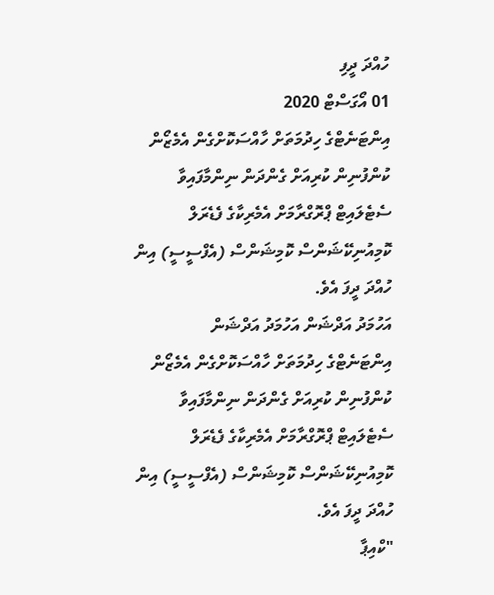ހުއްދަ ދީފި
01 އޯގަސްޓް 2020
އިންޓަނެޓްގެ ހިދުމަތަށް ހާއްސަކޮށްގެން އެމެޒޯން ކުންފުނިން ކުރިއަށް ގެންދަން ނިންމާފައިވާ ސެޓެލައިޓް ޕްރޮގްރާމަށް އެމެރިކާގެ ފެޑެރަލް ކޮމިއުނިކޭޝަންސް ކޮމިޝަންސް (އެފްސީސީ) އިން ހުއްދަ ދީފަ އެވެ.
އަހުމަދު އަދްޝަން އަހުމަދު އަދްޝަން
އިންޓަނެޓްގެ ހިދުމަތަށް ހާއްސަކޮށްގެން އެމެޒޯން ކުންފުނިން ކުރިއަށް ގެންދަން ނިންމާފައިވާ ސެޓެލައިޓް ޕްރޮގްރާމަށް އެމެރިކާގެ ފެޑެރަލް ކޮމިއުނިކޭޝަންސް ކޮމިޝަންސް (އެފްސީސީ) އިން ހުއްދަ ދީފަ އެވެ.
"ކްއިޕާ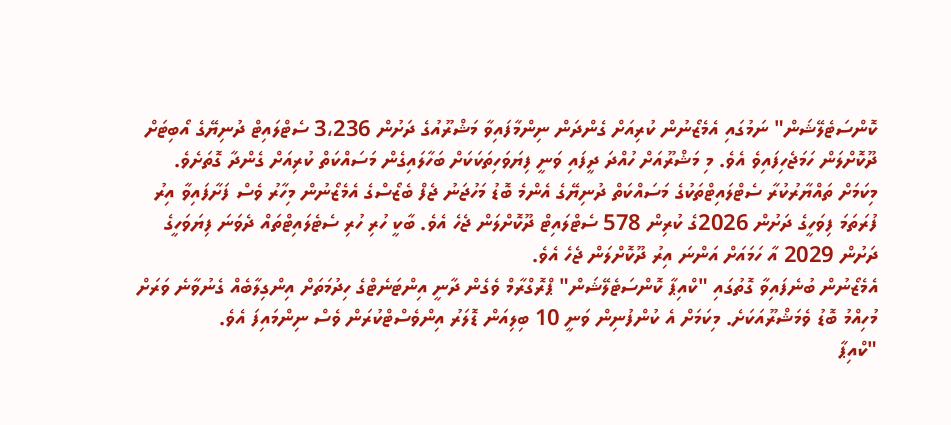ކޮންސަޓެލޭޝަން" ނަމުގައި އެމެޒޯނުން ކުރިއަށް ގެންދަން ނިންމާފައިވާ މަޝްރޫއުގެ ދަށުން 3،236 ސެޓްލައިޓް ދުނިޔޭގެ އޯބިޓަށް ދޫކޮށްލަން ހަމަޖެހިފައިވެ އެވެ. މި މަޝްރޫއަށް ހުއްދަ ދީފައި ވަނީ ފިޔަވަހިތަކަކަށް ބަހާލައިގެން މަސައްކަތް ކުރިއަށް ގެންދާ ގޮތަށެވެ.
މިކަމަށް ތައްޔާރުކުރާ ސެޓްލައިޓްތަކުގެ މަސައްކަތް ދުނިޔޭގެ އެންމެ ބޮޑު މަހުޖަނު ޖެފް ބެޒޯސްގެ އެމެޒޯނުން މިހާރު ވެސް ފަށާފައިވާ އިރު ފުރަތަމަ ފިވަހީގެ ދަށުން 2026ގެ ކުރިން 578 ސެޓްލައިޓް ދޫކޮށްލަން ޖެހެ އެވެ. ބާކީ ހުރި ހުރި ސެޓެލައިޓްތައް ދެވަނަ ފިޔަވަހީގެ ދަށުން 2029 އާ ހަމައަށް އަންނަ އިރު ދޫކޮށްލަން ޖެހެ އެވެ.
އެމެޒޯނުން ބުނެފައިވާ ގޮތުގައި "ކްއިޕާ ކޮންސަޓެލޭޝަން" ޕްރޮގްރާމް ވެގެން ދާނީ އިންޓަނެޓްގެ ހިދުމަތަށް އިންގިލާބެއް ގެނުވާނެ ވަރަށް މުހިއްމު ބޮޑު ވެމަޝްރޫއަކަށެ. މިކަމަށް އެ ކުންފުނިން ވަނީ 10 ބިލިއަން ޑޮލަރު އިންވެސްޓްކުރަން ވެސް ނިންމައިފަ އެވެ.
"ކްއިޕާ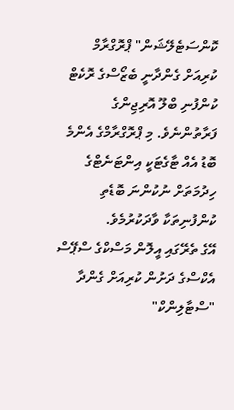ކޮންސަޓެލޭޝަން" ޕްރޮގްރާމް ކުރިއަށް ގެންދާނީ ބެޒޯސްގެ ރޮކެޓް ކުންފުނި ބްލޫ އޮރިޖިންގެ ފަރާތުންނެވެ. މި ޕްރޮގްރާމްގެ އެންމެ ބޮޑު އެއް ޓާގެޓަކީ އިންޓަނެޓްގެ ހިދުމަތަށް ނުކުންނަ ބޮޑެތި ކުންފުނިތަކާ ވާދަކުރުމެވެ.
އޭގެ ތެރޭގައި އީލޮން މަސްކްގެ ސްޕޭސް އެކްސްގެ ދަށުން ކުރިއަށް ގެންދާ "ސްޓާލިންކް"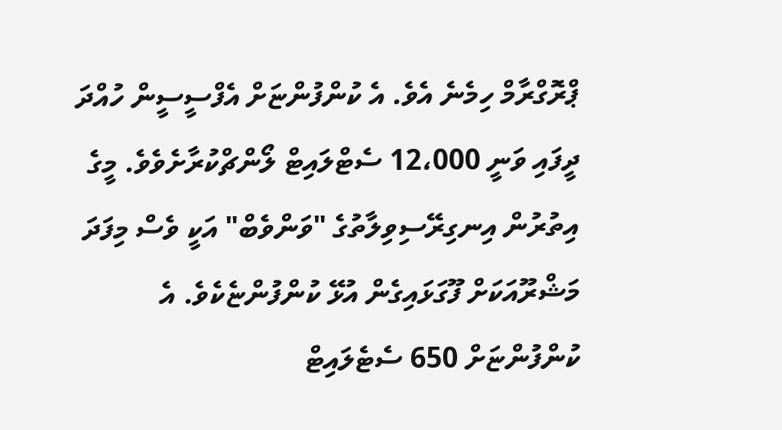ޕްރޮގްރާމް ހިމެނެ އެވެ. އެ ކުންފުންޏަށް އެފްސީސީން ހުއްދަ ދީފައި ވަނީ 12،000 ސެޓްލައިޓް ލޯންޗްކުރާށެވެވެ. މީގެ އިތުރުން އިނގިރޭސިވިލާތުގެ "ވަންވެބް" އަކީ ވެސް މިފަދަ މަޝްރޫއަކަށް ފޫގަޅައިގެން އުޅޭ ކުންފުންޏެކެވެ. އެ ކުންފުންޏަށް 650 ސެޓެލައިޓް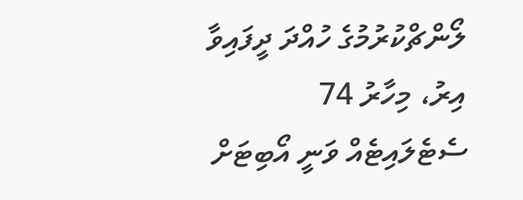ލޯންޗްކުރުމުގެ ހުއްދަ ދީފައިވާ އިރު، މިހާރު 74 ސެޓެލައިޓެއް ވަނީ އޯބިޓަށް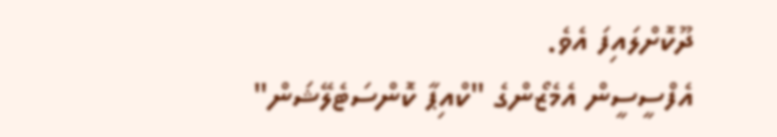ދޫކޮށްލައިފަ އެވެ.
އެފްސީސީން އެމެޒޯންގެ "ކްއިޕާ ކޮންސަޓެލޭޝަން"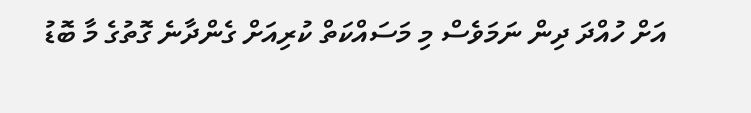އަށް ހުއްދަ ދިން ނަމަވެސް މި މަސައްކަތް ކުރިއަށް ގެންދާނެ ގޮތުގެ މާ ބޮޑު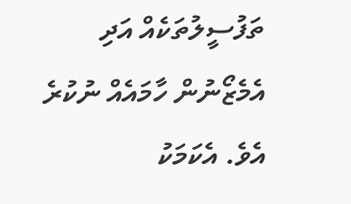ތަފުސީލުތަކެއް އަދި އެމެޒޯނުން ހާމައެއް ނުކުރެ އެވެ. އެކަމަކު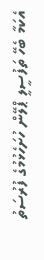އެކަމާ ބެހޭ ތަފުސީލީ ޕްލޭން ހުށަހެޅުމުގެ ފުރުސަތު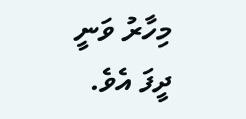މިހާރު ވަނީ ދީފަ އެވެ.